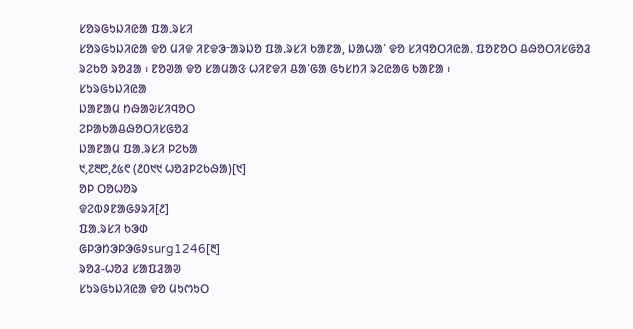ᱥᱚᱨᱜᱩᱡᱤᱭᱟ ᱯᱟᱹᱨᱥᱤ
ᱥᱚᱨᱜᱩᱡᱤᱭᱟ ᱫᱚ ᱢᱤᱫ ᱤᱱᱫᱳᱼᱟᱨᱡᱚ ᱯᱟᱹᱨᱥᱤ ᱠᱟᱱᱟ, ᱡᱟᱦᱟᱸ ᱫᱚ ᱥᱤᱧᱚᱛᱤᱭᱟᱹ ᱯᱚᱱᱚᱛ ᱪᱷᱚᱛᱤᱥᱜᱚᱲ ᱨᱮᱠᱚ ᱨᱚᱲᱟ ᱾ ᱱᱚᱣᱟ ᱫᱚ ᱥᱟᱢᱟᱝ ᱦᱤᱱᱫᱤ ᱪᱟᱸᱜᱟ ᱜᱩᱥᱴᱤ ᱨᱮᱭᱟᱜ ᱠᱟᱱᱟ ᱾
ᱥᱩᱨᱜᱩᱡᱤᱭᱟ
ᱡᱟᱱᱟᱢ ᱴᱷᱟᱶᱥᱤᱧᱚᱛ
ᱮᱞᱟᱠᱟᱪᱷᱚᱛᱤᱥᱜᱚᱲ
ᱡᱟᱱᱟᱢ ᱯᱟᱹᱨᱥᱤ ᱞᱮᱠᱟ
᱑,᱗᱓᱘,᱒᱕᱖ (᱒᱐᱑᱑ ᱦᱚᱲᱞᱮᱠᱷᱟ)[᱑]
ᱚᱞ ᱛᱚᱦᱚᱨ
ᱫᱮᱵᱽᱱᱟᱜᱽᱨᱤ[᱒]
ᱯᱟᱹᱨᱥᱤ ᱠᱳᱰ
ᱜᱞᱳᱴᱳᱞᱳᱜᱽsurg1246[᱓]
ᱨᱚᱲ-ᱦᱚᱲ ᱥᱟᱯᱲᱟᱣ
ᱥᱩᱨᱜᱩᱡᱤᱭᱟ ᱫᱚ ᱢᱩᱬᱩᱛ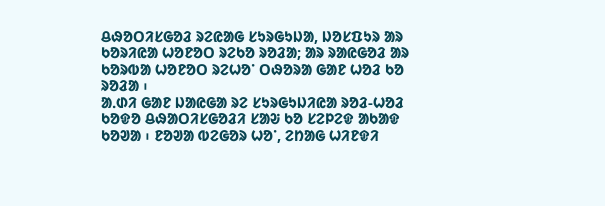ᱪᱷᱚᱛᱤᱥᱜᱚᱲ ᱨᱮᱭᱟᱜ ᱥᱩᱨᱜᱩᱡᱟ, ᱡᱚᱥᱯᱩᱨ ᱟᱨ ᱠᱚᱨᱤᱭᱟ ᱦᱚᱱᱚᱛ ᱨᱮᱠᱚ ᱨᱚᱲᱟ; ᱟᱨ ᱨᱟᱭᱜᱚᱲ ᱟᱨ ᱠᱚᱨᱵᱟ ᱦᱚᱱᱚᱛ ᱨᱮᱦᱚᱸ ᱛᱷᱚᱨᱟ ᱜᱟᱱ ᱦᱚᱲ ᱠᱚ ᱨᱚᱲᱟ ᱾
ᱟᱹᱰᱤ ᱜᱟᱱ ᱡᱟᱭᱜᱟ ᱨᱮ ᱥᱩᱨᱜᱩᱡᱤᱭᱟ ᱨᱚᱲ-ᱦᱚᱲ ᱠᱚᱫᱚ ᱪᱷᱟᱛᱤᱥᱜᱚᱲᱤ ᱥᱟᱶ ᱠᱚ ᱥᱮᱞᱮᱫ ᱟᱠᱟᱫ ᱠᱚᱣᱟ ᱾ ᱱᱚᱣᱟ ᱵᱮᱜᱚᱨ ᱦᱚᱸ, ᱮᱴᱟᱜ ᱦᱤᱱᱫᱤ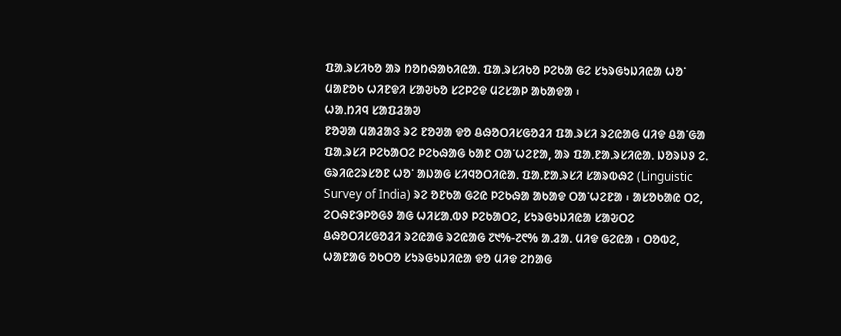ᱯᱟᱹᱨᱥᱤᱠᱚ ᱟᱨ ᱴᱚᱴᱷᱟᱠᱤᱭᱟᱹ ᱯᱟᱹᱨᱥᱤᱠᱚ ᱞᱮᱠᱟ ᱜᱮ ᱥᱩᱨᱜᱩᱡᱤᱭᱟ ᱦᱚᱸ ᱢᱟᱱᱚᱠ ᱦᱤᱱᱫᱤ ᱥᱟᱶᱠᱚ ᱥᱮᱞᱮᱫ ᱢᱮᱥᱟᱞ ᱟᱠᱟᱫᱟ ᱾
ᱦᱟᱹᱴᱤᱧ ᱥᱟᱯᱲᱟᱣ
ᱱᱚᱣᱟ ᱢᱟᱲᱟᱝ ᱨᱮ ᱱᱚᱣᱟ ᱫᱚ ᱪᱷᱚᱛᱤᱥᱜᱚᱲᱤ ᱯᱟᱹᱨᱥᱤ ᱨᱮᱭᱟᱜ ᱢᱤᱫ ᱪᱟᱸᱜᱟ ᱯᱟᱹᱨᱥᱤ ᱞᱮᱠᱟᱛᱮ ᱞᱮᱠᱷᱟᱜ ᱠᱟᱱ ᱛᱟᱸᱦᱮᱱᱟ, ᱟᱨ ᱯᱟᱹᱱᱟᱹᱨᱥᱤᱭᱟᱹ ᱡᱚᱨᱡᱽ ᱮᱹ ᱜᱨᱤᱭᱮᱨᱥᱚᱱ ᱦᱚᱸ ᱟᱡᱟᱜ ᱥᱤᱧᱚᱛᱤᱭᱟᱹ ᱯᱟᱹᱱᱟᱹᱨᱥᱤ ᱥᱟᱨᱵᱷᱮ (Linguistic Survey of India) ᱨᱮ ᱚᱱᱠᱟ ᱜᱮᱭ ᱞᱮᱠᱷᱟ ᱟᱠᱟᱫ ᱛᱟᱸᱦᱮᱱᱟ ᱾ ᱟᱥᱚᱠᱟᱭ ᱛᱮ, ᱮᱛᱷᱱᱳᱞᱚᱜᱽ ᱟᱜ ᱦᱤᱥᱟᱹᱵᱽ ᱞᱮᱠᱟᱛᱮ, ᱥᱩᱨᱜᱩᱡᱤᱭᱟ ᱥᱟᱶᱛᱮ ᱪᱷᱚᱛᱤᱥᱜᱚᱲᱤ ᱨᱮᱭᱟᱜ ᱨᱮᱭᱟᱜ ᱗᱑%-᱗᱖% ᱟᱹᱲᱟᱹ ᱢᱤᱫ ᱜᱮᱭᱟ ᱾ ᱛᱚᱵᱮ, ᱦᱟᱱᱟᱜ ᱚᱠᱛᱚ ᱥᱩᱨᱜᱩᱡᱤᱭᱟ ᱫᱚ ᱢᱤᱫ ᱮᱴᱟᱜ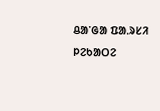ᱪᱟᱸᱜᱟ ᱯᱟᱹᱨᱥᱤ ᱞᱮᱠᱟᱛᱮ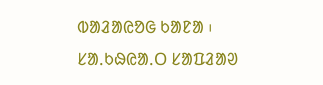ᱵᱟᱲᱟᱭᱚᱜ ᱠᱟᱱᱟ ᱾
ᱥᱟᱹᱠᱷᱭᱟᱹᱛ ᱥᱟᱯᱲᱟᱣ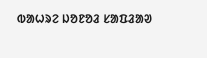ᱵᱟᱦᱨᱮ ᱡᱚᱱᱚᱲ ᱥᱟᱯᱲᱟᱣ